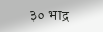३० भाद्र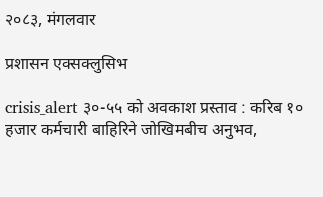२०८३, मंगलवार

प्रशासन एक्सक्लुसिभ

crisis_alert ३०-५५ को अवकाश प्रस्ताव : करिब १० हजार कर्मचारी बाहिरिने जोखिमबीच अनुभव,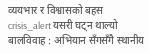व्ययभार र विश्वासको बहस   crisis_alert यसरी घट्न थाल्यो बालविवाह : अभियान सँगसँगै स्थानीय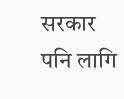सरकार पनि लागि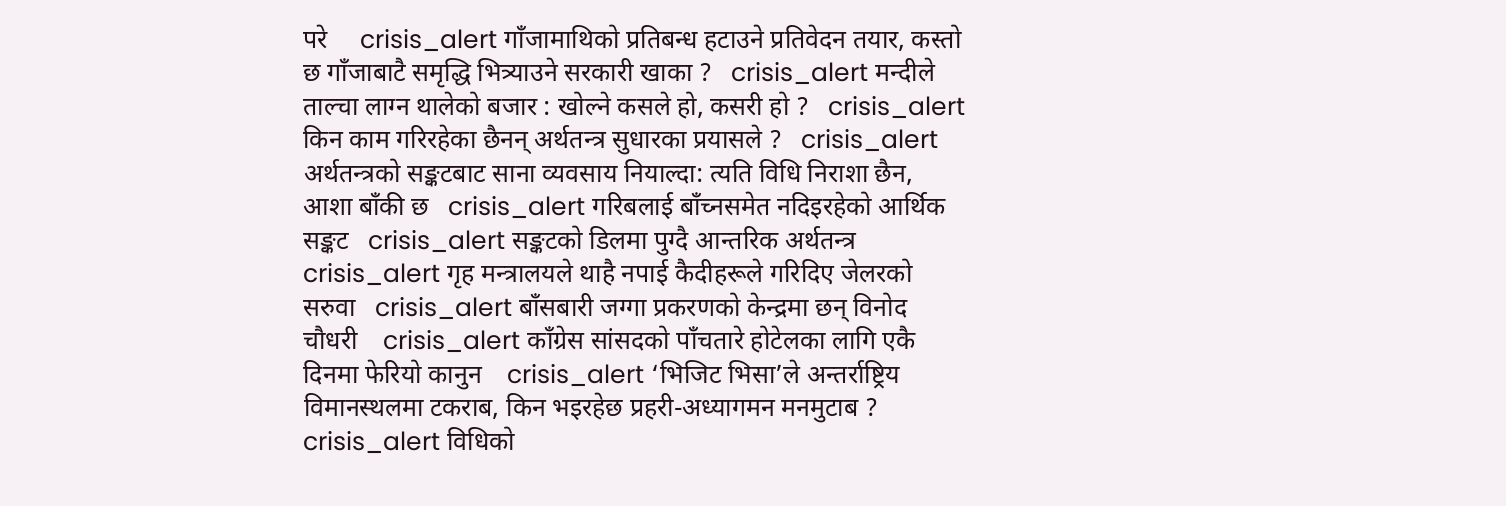परे     crisis_alert गाँजामाथिको प्रतिबन्ध हटाउने प्रतिवेदन तयार, कस्तो छ गाँजाबाटै समृद्धि भित्र्याउने सरकारी खाका ?   crisis_alert मन्दीले ताल्चा लाग्न थालेको बजार : खोल्ने कसले हो, कसरी हो ?   crisis_alert किन काम गरिरहेका छैनन् अर्थतन्त्र सुधारका प्रयासले ?   crisis_alert अर्थतन्त्रको सङ्कटबाट साना व्यवसाय नियाल्दा: त्यति विधि निराशा छैन, आशा बाँकी छ   crisis_alert गरिबलाई बाँच्नसमेत नदिइरहेको आर्थिक सङ्कट   crisis_alert सङ्कटको डिलमा पुग्दै आन्तरिक अर्थतन्त्र   crisis_alert गृह मन्त्रालयले थाहै नपाई कैदीहरूले गरिदिए जेलरको सरुवा   crisis_alert बाँसबारी जग्गा प्रकरणको केन्द्रमा छन् विनोद चौधरी    crisis_alert काँग्रेस सांसदको पाँचतारे होटेलका लागि एकै दिनमा फेरियो कानुन    crisis_alert ‘भिजिट भिसा’ले अन्तर्राष्ट्रिय विमानस्थलमा टकराब, किन भइरहेछ प्रहरी-अध्यागमन मनमुटाब ?    crisis_alert विधिको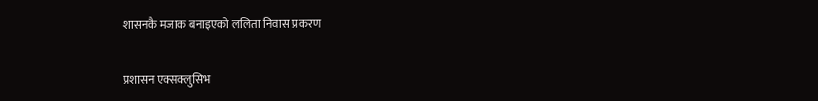शासनकै मजाक बनाइएको ललिता निवास प्रकरण

प्रशासन एक्सक्लुसिभ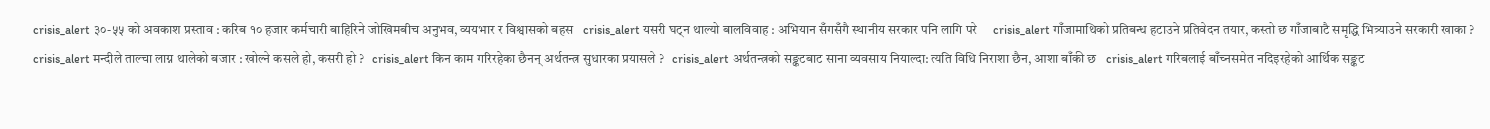crisis_alert ३०-५५ को अवकाश प्रस्ताव : करिब १० हजार कर्मचारी बाहिरिने जोखिमबीच अनुभव, व्ययभार र विश्वासको बहस   crisis_alert यसरी घट्न थाल्यो बालविवाह : अभियान सँगसँगै स्थानीय सरकार पनि लागि परे     crisis_alert गाँजामाथिको प्रतिबन्ध हटाउने प्रतिवेदन तयार, कस्तो छ गाँजाबाटै समृद्धि भित्र्याउने सरकारी खाका ?   crisis_alert मन्दीले ताल्चा लाग्न थालेको बजार : खोल्ने कसले हो, कसरी हो ?   crisis_alert किन काम गरिरहेका छैनन् अर्थतन्त्र सुधारका प्रयासले ?   crisis_alert अर्थतन्त्रको सङ्कटबाट साना व्यवसाय नियाल्दा: त्यति विधि निराशा छैन, आशा बाँकी छ   crisis_alert गरिबलाई बाँच्नसमेत नदिइरहेको आर्थिक सङ्कट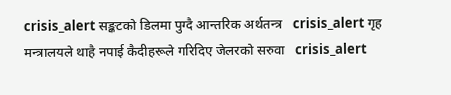crisis_alert सङ्कटको डिलमा पुग्दै आन्तरिक अर्थतन्त्र   crisis_alert गृह मन्त्रालयले थाहै नपाई कैदीहरूले गरिदिए जेलरको सरुवा   crisis_alert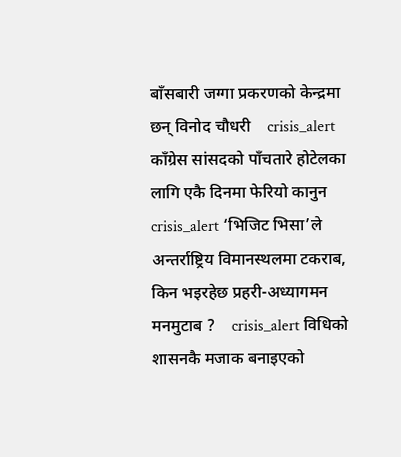बाँसबारी जग्गा प्रकरणको केन्द्रमा छन् विनोद चौधरी    crisis_alert काँग्रेस सांसदको पाँचतारे होटेलका लागि एकै दिनमा फेरियो कानुन    crisis_alert ‘भिजिट भिसा’ले अन्तर्राष्ट्रिय विमानस्थलमा टकराब, किन भइरहेछ प्रहरी-अध्यागमन मनमुटाब ?    crisis_alert विधिको शासनकै मजाक बनाइएको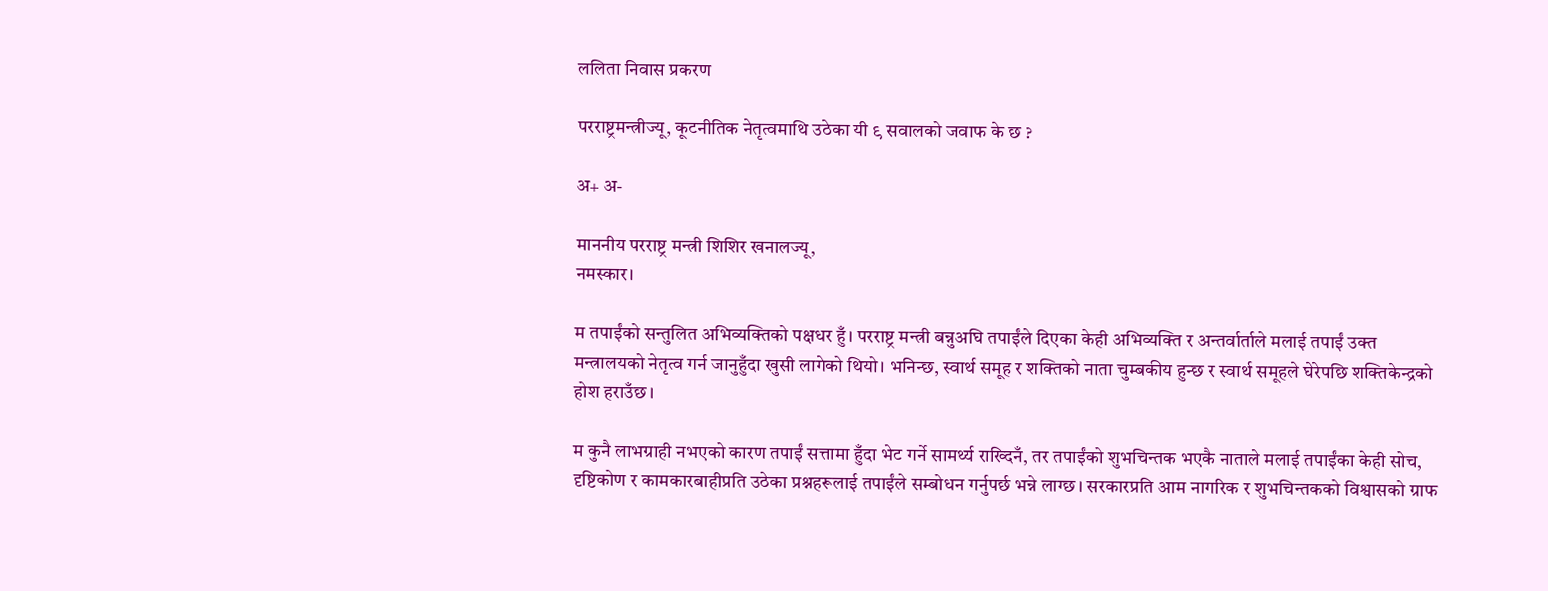ललिता निवास प्रकरण

परराष्ट्रमन्त्रीज्यू, कूटनीतिक नेतृत्वमाथि उठेका यी ९ सवालको जवाफ के छ ?

अ+ अ-

माननीय परराष्ट्र मन्त्री शिशिर खनालज्यू,
नमस्कार।

म तपाईंको सन्तुलित अभिव्यक्तिको पक्षधर हुँ। परराष्ट्र मन्त्री बन्नुअघि तपाईंले दिएका केही अभिव्यक्ति र अन्तर्वार्ताले मलाई तपाईं उक्त मन्त्रालयको नेतृत्व गर्न जानुहुँदा खुसी लागेको थियो। भनिन्छ, स्वार्थ समूह र शक्तिको नाता चुम्बकीय हुन्छ र स्वार्थ समूहले घेरेपछि शक्तिकेन्द्रको होश हराउँछ।

म कुनै लाभग्राही नभएको कारण तपाईं सत्तामा हुँदा भेट गर्ने सामर्थ्य राख्दिनँ, तर तपाईंको शुभचिन्तक भएकै नाताले मलाई तपाईंका केही सोच, दृष्टिकोण र कामकारबाहीप्रति उठेका प्रश्नहरूलाई तपाईंले सम्बोधन गर्नुपर्छ भन्ने लाग्छ। सरकारप्रति आम नागरिक र शुभचिन्तकको विश्वासको ग्राफ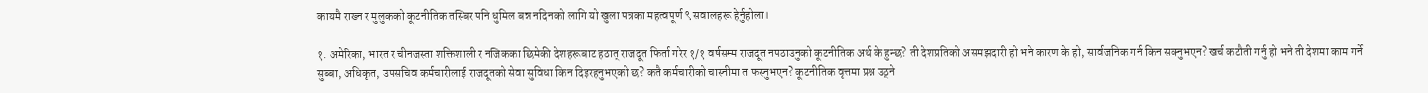कायमै राख्न र मुलुकको कूटनीतिक तस्बिर पनि धुमिल बन्न नदिनको लागि यो खुला पत्रका महत्वपूर्ण ९ सवालहरू हेर्नुहोला।

१. अमेरिका, भारत र चीनजस्ता शक्तिशाली र नजिकका छिमेकी देशहरूबाट हठात् राजदूत फिर्ता गरेर १/१ वर्षसम्म राजदूत नपठाउनुको कूटनीतिक अर्थ के हुन्छ? ती देशप्रतिको असमझदारी हो भने कारण के हो, सार्वजनिक गर्न किन सक्नुभएन? खर्च कटौती गर्नु हो भने ती देशमा काम गर्ने सुब्बा, अधिकृत, उपसचिव कर्मचारीलाई राजदूतको सेवा सुविधा किन दिइरहनुभएको छ? कतै कर्मचारीको चास्नीमा त फस्नुभएन? कूटनीतिक वृत्तमा प्रश्न उठ्ने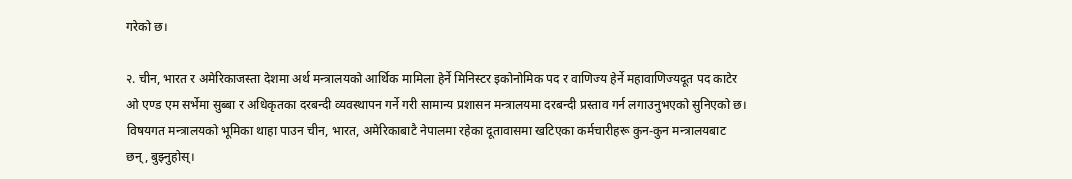गरेको छ।

२. चीन, भारत र अमेरिकाजस्ता देशमा अर्थ मन्त्रालयको आर्थिक मामिला हेर्ने मिनिस्टर इकोनोमिक पद र वाणिज्य हेर्ने महावाणिज्यदूत पद काटेर ओ एण्ड एम सर्भेमा सुब्बा र अधिकृतका दरबन्दी व्यवस्थापन गर्ने गरी सामान्य प्रशासन मन्त्रालयमा दरबन्दी प्रस्ताव गर्न लगाउनुभएको सुनिएको छ। विषयगत मन्त्रालयको भूमिका थाहा पाउन चीन, भारत, अमेरिकाबाटै नेपालमा रहेका दूतावासमा खटिएका कर्मचारीहरू कुन-कुन मन्त्रालयबाट छन्, बुझ्नुहोस्।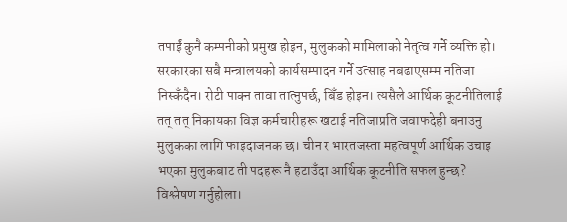तपाईं कुनै कम्पनीको प्रमुख होइन, मुलुकको मामिलाको नेतृत्व गर्ने व्यक्ति हो। सरकारका सबै मन्त्रालयको कार्यसम्पादन गर्ने उत्साह नबढाएसम्म नतिजा निस्कँदैन। रोटी पाक्न तावा तात्नुपर्छ, बिँड होइन। त्यसैले आर्थिक कूटनीतिलाई तत् तत् निकायका विज्ञ कर्मचारीहरू खटाई नतिजाप्रति जवाफदेही बनाउनु मुलुकका लागि फाइदाजनक छ। चीन र भारतजस्ता महत्वपूर्ण आर्थिक उचाइ भएका मुलुकबाट ती पदहरू नै हटाउँदा आर्थिक कूटनीति सफल हुन्छ? विश्लेषण गर्नुहोला।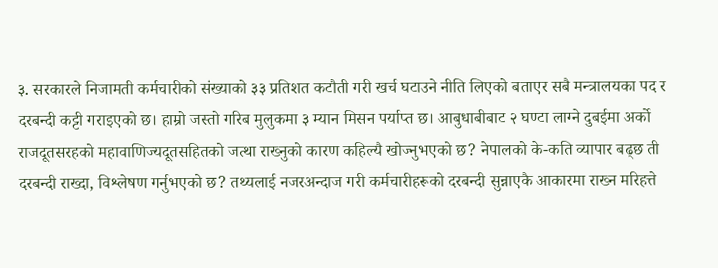३. सरकारले निजामती कर्मचारीको संख्याको ३३ प्रतिशत कटौती गरी खर्च घटाउने नीति लिएको बताएर सबै मन्त्रालयका पद र दरबन्दी कट्टी गराइएको छ। हाम्रो जस्तो गरिब मुलुकमा ३ म्यान मिसन पर्याप्त छ। आबुधाबीबाट २ घण्टा लाग्ने दुबईमा अर्को राजदूतसरहको महावाणिज्यदूतसहितको जत्था राख्नुको कारण कहिल्यै खोज्नुभएको छ? नेपालको के-कति व्यापार बढ्छ ती दरबन्दी राख्दा, विश्लेषण गर्नुभएको छ? तथ्यलाई नजरअन्दाज गरी कर्मचारीहरूको दरबन्दी सुन्नाएकै आकारमा राख्न मरिहत्ते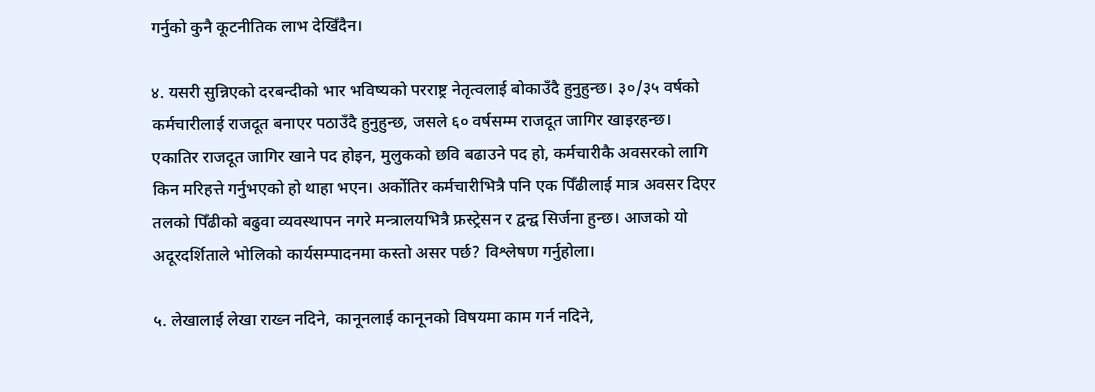गर्नुको कुनै कूटनीतिक लाभ देखिँदैन।

४. यसरी सुन्निएको दरबन्दीको भार भविष्यको परराष्ट्र नेतृत्वलाई बोकाउँदै हुनुहुन्छ। ३०/३५ वर्षको कर्मचारीलाई राजदूत बनाएर पठाउँदै हुनुहुन्छ, जसले ६० वर्षसम्म राजदूत जागिर खाइरहन्छ। एकातिर राजदूत जागिर खाने पद होइन, मुलुकको छवि बढाउने पद हो, कर्मचारीकै अवसरको लागि किन मरिहत्ते गर्नुभएको हो थाहा भएन। अर्कोतिर कर्मचारीभित्रै पनि एक पिँढीलाई मात्र अवसर दिएर तलको पिँढीको बढुवा व्यवस्थापन नगरे मन्त्रालयभित्रै फ्रस्ट्रेसन र द्वन्द्व सिर्जना हुन्छ। आजको यो अदूरदर्शिताले भोलिको कार्यसम्पादनमा कस्तो असर पर्छ? विश्लेषण गर्नुहोला।

५. लेखालाई लेखा राख्न नदिने, कानूनलाई कानूनको विषयमा काम गर्न नदिने,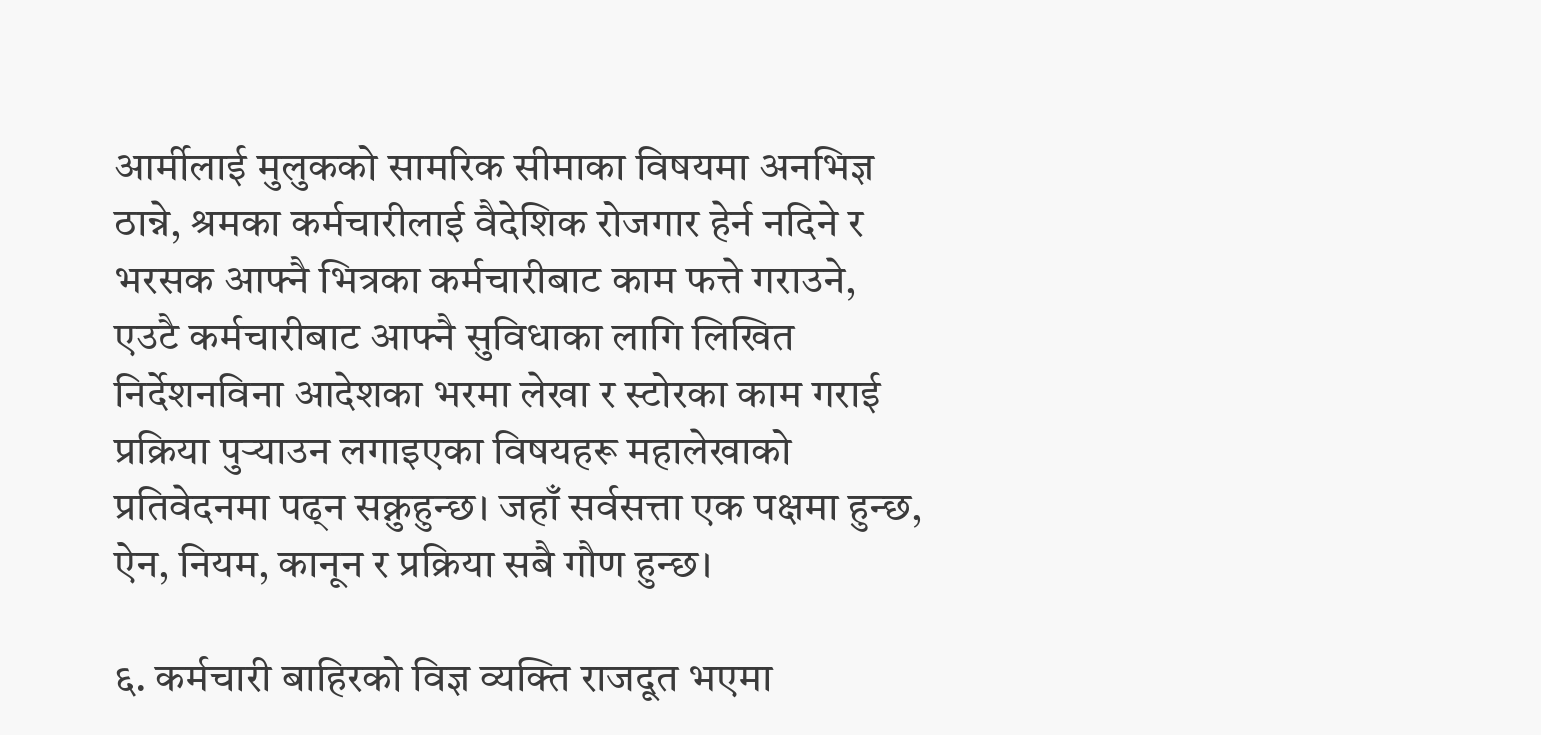आर्मीलाई मुलुकको सामरिक सीमाका विषयमा अनभिज्ञ ठान्ने, श्रमका कर्मचारीलाई वैदेशिक रोजगार हेर्न नदिने र भरसक आफ्नै भित्रका कर्मचारीबाट काम फत्ते गराउने, एउटै कर्मचारीबाट आफ्नै सुविधाका लागि लिखित निर्देशनविना आदेशका भरमा लेखा र स्टोरका काम गराई प्रक्रिया पुर्‍याउन लगाइएका विषयहरू महालेखाको प्रतिवेदनमा पढ्न सक्नुहुन्छ। जहाँ सर्वसत्ता एक पक्षमा हुन्छ, ऐन, नियम, कानून र प्रक्रिया सबै गौण हुन्छ।

६. कर्मचारी बाहिरको विज्ञ व्यक्ति राजदूत भएमा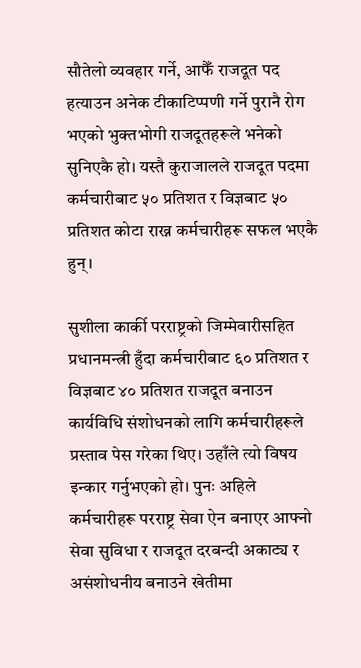सौतेलो व्यवहार गर्ने, आफैँ राजदूत पद हत्याउन अनेक टीकाटिप्पणी गर्ने पुरानै रोग भएको भुक्तभोगी राजदूतहरूले भनेको सुनिएकै हो। यस्तै कुराजालले राजदूत पदमा कर्मचारीबाट ५० प्रतिशत र विज्ञबाट ५० प्रतिशत कोटा राख्न कर्मचारीहरू सफल भएकै हुन्।

सुशीला कार्की परराष्ट्रको जिम्मेवारीसहित प्रधानमन्त्री हुँदा कर्मचारीबाट ६० प्रतिशत र विज्ञबाट ४० प्रतिशत राजदूत बनाउन कार्यविधि संशोधनको लागि कर्मचारीहरूले प्रस्ताव पेस गरेका थिए। उहाँले त्यो विषय इन्कार गर्नुभएको हो। पुनः अहिले कर्मचारीहरू परराष्ट्र सेवा ऐन बनाएर आफ्नो सेवा सुविधा र राजदूत दरबन्दी अकाट्य र असंशोधनीय बनाउने खेतीमा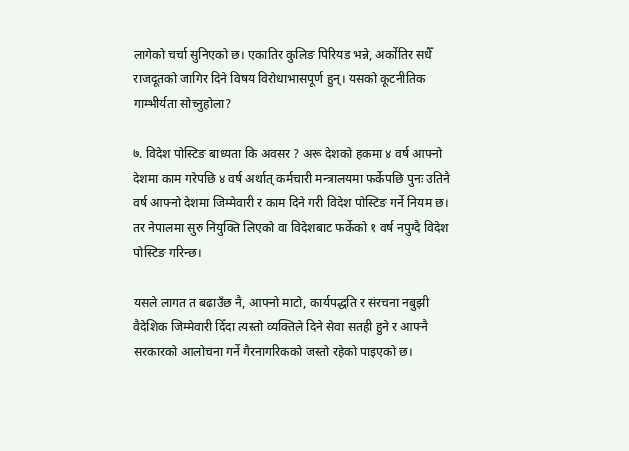लागेको चर्चा सुनिएको छ। एकातिर कुलिङ पिरियड भन्ने, अर्कोतिर सधैँ राजदूतको जागिर दिने विषय विरोधाभासपूर्ण हुन्। यसको कूटनीतिक गाम्भीर्यता सोच्नुहोला?

७. विदेश पोस्टिङ बाध्यता कि अवसर ? अरू देशको हकमा ४ वर्ष आफ्नो देशमा काम गरेपछि ४ वर्ष अर्थात् कर्मचारी मन्त्रालयमा फर्केपछि पुनः उतिनै वर्ष आफ्नो देशमा जिम्मेवारी र काम दिने गरी विदेश पोस्टिङ गर्ने नियम छ। तर नेपालमा सुरु नियुक्ति लिएको वा विदेशबाट फर्केको १ वर्ष नपुग्दै विदेश पोस्टिङ गरिन्छ।

यसले लागत त बढाउँछ नै, आफ्नो माटो, कार्यपद्धति र संरचना नबुझी वैदेशिक जिम्मेवारी दिँदा त्यस्तो व्यक्तिले दिने सेवा सतही हुने र आफ्नै सरकारको आलोचना गर्ने गैरनागरिकको जस्तो रहेको पाइएको छ।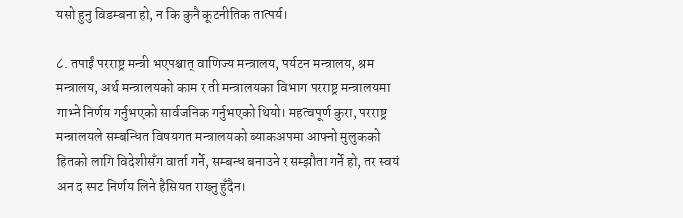यसो हुनु विडम्बना हो, न कि कुनै कूटनीतिक तात्पर्य।

८. तपाईं परराष्ट्र मन्त्री भएपश्चात् वाणिज्य मन्त्रालय, पर्यटन मन्त्रालय, श्रम मन्त्रालय, अर्थ मन्त्रालयको काम र ती मन्त्रालयका विभाग परराष्ट्र मन्त्रालयमा गाभ्ने निर्णय गर्नुभएको सार्वजनिक गर्नुभएको थियो। महत्वपूर्ण कुरा, परराष्ट्र मन्त्रालयले सम्बन्धित विषयगत मन्त्रालयको ब्याकअपमा आफ्नो मुलुकको हितको लागि विदेशीसँग वार्ता गर्ने, सम्बन्ध बनाउने र सम्झौता गर्ने हो, तर स्वयं अन द स्पट निर्णय लिने हैसियत राख्नु हुँदैन।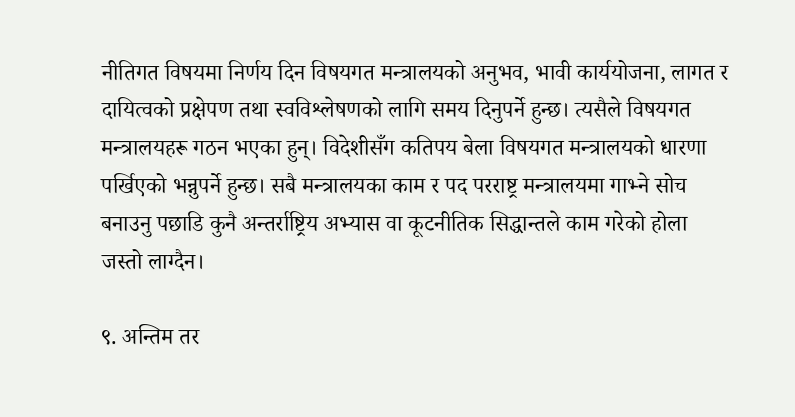नीतिगत विषयमा निर्णय दिन विषयगत मन्त्रालयको अनुभव, भावी कार्ययोजना, लागत र दायित्वको प्रक्षेपण तथा स्वविश्लेषणको लागि समय दिनुपर्ने हुन्छ। त्यसैले विषयगत मन्त्रालयहरू गठन भएका हुन्। विदेशीसँग कतिपय बेला विषयगत मन्त्रालयको धारणा पर्खिएको भन्नुपर्ने हुन्छ। सबै मन्त्रालयका काम र पद परराष्ट्र मन्त्रालयमा गाभ्ने सोच बनाउनु पछाडि कुनै अन्तर्राष्ट्रिय अभ्यास वा कूटनीतिक सिद्धान्तले काम गरेको होला जस्तो लाग्दैन।

९. अन्तिम तर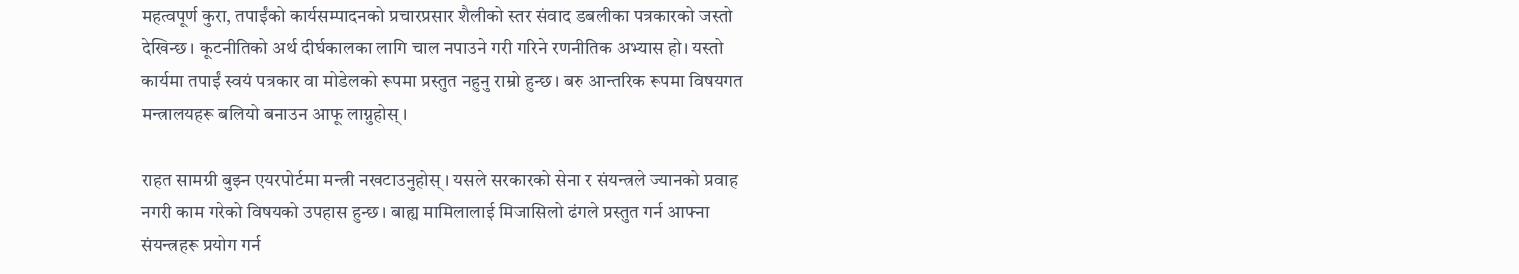महत्वपूर्ण कुरा, तपाईंको कार्यसम्पादनको प्रचारप्रसार शैलीको स्तर संवाद डबलीका पत्रकारको जस्तो देखिन्छ। कूटनीतिको अर्थ दीर्घकालका लागि चाल नपाउने गरी गरिने रणनीतिक अभ्यास हो। यस्तो कार्यमा तपाईं स्वयं पत्रकार वा मोडेलको रूपमा प्रस्तुत नहुनु राम्रो हुन्छ। बरु आन्तरिक रूपमा विषयगत मन्त्रालयहरू बलियो बनाउन आफू लाग्नुहोस्।

राहत सामग्री बुझ्न एयरपोर्टमा मन्त्री नखटाउनुहोस्। यसले सरकारको सेना र संयन्त्रले ज्यानको प्रवाह नगरी काम गरेको विषयको उपहास हुन्छ। बाह्य मामिलालाई मिजासिलो ढंगले प्रस्तुत गर्न आफ्ना संयन्त्रहरू प्रयोग गर्न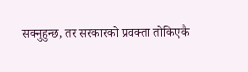सक्नुहुन्छ, तर सरकारको प्रवक्ता तोकिएकै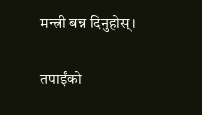मन्त्री बन्न दिनुहोस्।

तपाईंको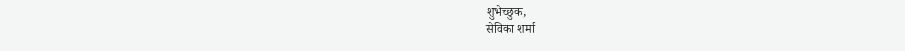शुभेच्छुक,
सेविका शर्मा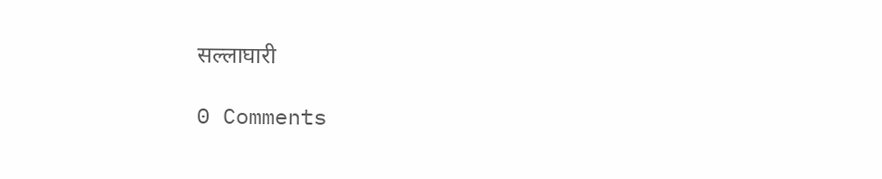सल्लाघारी

0 Comments